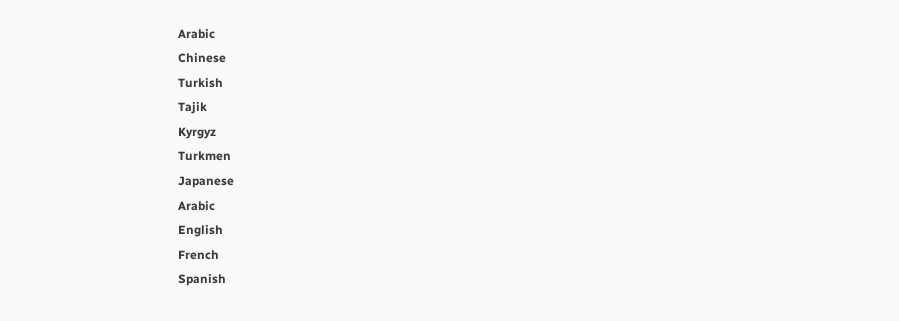Arabic
Chinese
Turkish
Tajik
Kyrgyz
Turkmen
Japanese
Arabic
English
French
Spanish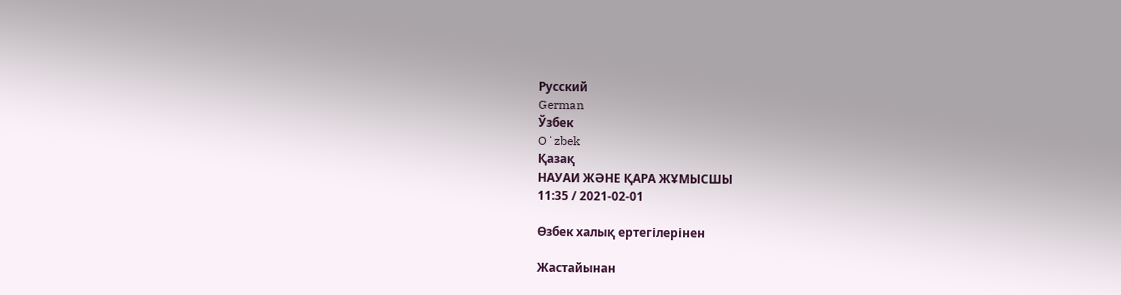Русский
German
Ўзбек
Oʻzbek
Қазақ
НАУАИ ЖӘНЕ ҚАРА ЖҰМЫСШЫ
11:35 / 2021-02-01

Өзбек халық ертегілерінен

Жастайынан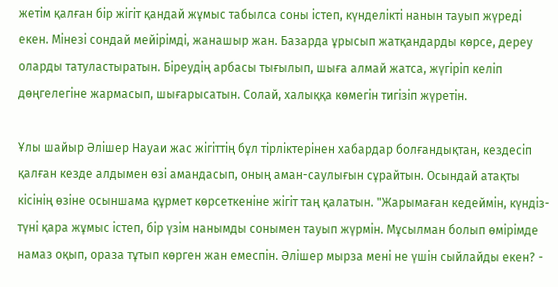жетім қалған бір жігіт қандай жұмыс табылса соны істеп, күнделікті нанын тауып жүреді екен. Мінезі сондай мейірімді, жанашыр жан. Базарда ұрысып жатқандарды көрсе, дереу оларды татуластыратын. Біреудің арбасы тығылып, шыға алмай жатса, жүгіріп келіп дөңгелегіне жармасып, шығарысатын. Солай, халыққа көмегін тигізіп жүретін.

Ұлы шайыр Әлішер Науаи жас жігіттің бұл тірліктерінен хабардар болғандықтан, кездесіп қалған кезде алдымен өзі амандасып, оның аман-саулығын сұрайтын. Осындай атақты кісінің өзіне осыншама құрмет көрсеткеніне жігіт таң қалатын. "Жарымаған кедеймін, күндіз-түні қара жұмыс істеп, бір үзім нанымды сонымен тауып жүрмін. Мұсылман болып өмірімде намаз оқып, ораза тұтып көрген жан емеспін. Әлішер мырза мені не үшін сыйлайды екен? -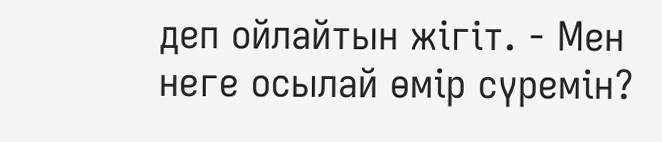деп ойлайтын жігіт. - Мен неге осылай өмір сүремін?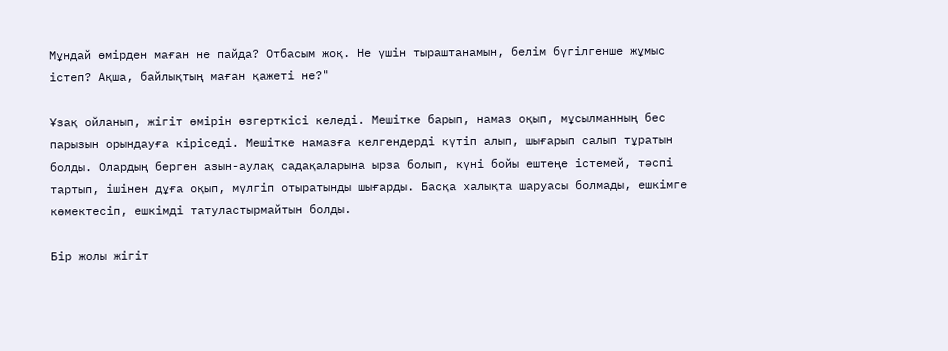Мұндай өмірден маған не пайда? Отбасым жоқ. Не үшін тыраштанамын, белім бүгілгенше жұмыс істеп? Ақша, байлықтың маған қажеті не?"

Ұзақ ойланып, жігіт өмірін өзгерткісі келеді. Мешітке барып, намаз оқып, мұсылманның бес парызын орындауға кіріседі. Мешітке намазға келгендерді күтіп алып, шығарып салып тұратын болды. Олардың берген азын-аулақ садақаларына ырза болып, күні бойы ештеңе істемей, тәспі тартып, ішінен дұға оқып, мүлгіп отыратынды шығарды. Басқа халықта шаруасы болмады, ешкімге көмектесіп, ешкімді татуластырмайтын болды.

Бір жолы жігіт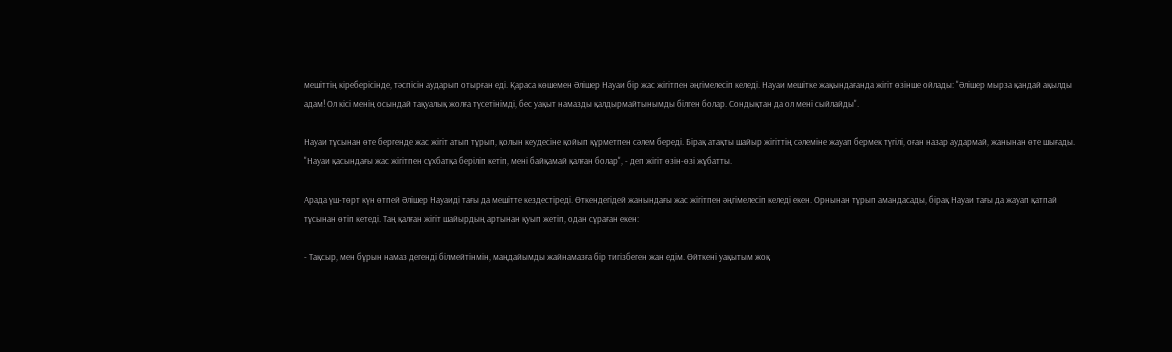мешіттің кіреберісінде, тәспісін аударып отырған еді. Қараса көшемен Әлішер Науаи бір жас жігітпен әңгімелесіп келеді. Науаи мешітке жақындағанда жігіт өзінше ойлады: "Әлішер мырза қандай ақылды адам! Ол кісі менің осындай тақуалық жолға түсетінімді, бес уақыт намазды қалдырмайтынымды білген болар. Сондықтан да ол мені сыйлайды".

Науаи тұсынан өте бергенде жас жігіт атып тұрып, қолын кеудесіне қойып құрметпен сәлем береді. Бірақ атақты шайыр жігіттің сәлеміне жауап бермек түгілі, оған назар аудармай, жанынан өте шығады. "Науаи қасындағы жас жігітпен сұхбатқа беріліп кетіп, мені байқамай қалған болар", - деп жігіт өзін-өзі жұбатты.

Арада үш-төрт күн өтпей Әлішер Науаиді тағы да мешітте кездестіреді. Өткендегідей жанындағы жас жігітпен әңгімелесіп келеді екен. Орнынан тұрып амандасады, бірақ Науаи тағы да жауап қатпай тұсынан өтіп кетеді. Таң қалған жігіт шайырдың артынан қуып жетіп, одан сұраған екен:

- Тақсыр, мен бұрын намаз дегенді білмейтінмін, маңдайымды жайнамазға бір тигізбеген жан едім. Өйткені уақытым жоқ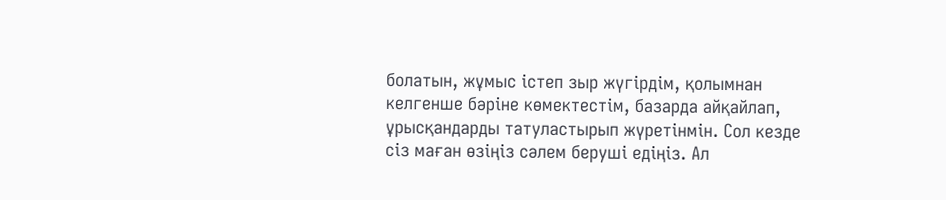болатын, жұмыс істеп зыр жүгірдім, қолымнан келгенше бәріне көмектестім, базарда айқайлап, ұрысқандарды татуластырып жүретінмін. Сол кезде сіз маған өзіңіз сәлем беруші едіңіз. Ал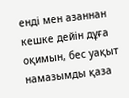енді мен азаннан кешке дейін дұға оқимын, бес уақыт намазымды қаза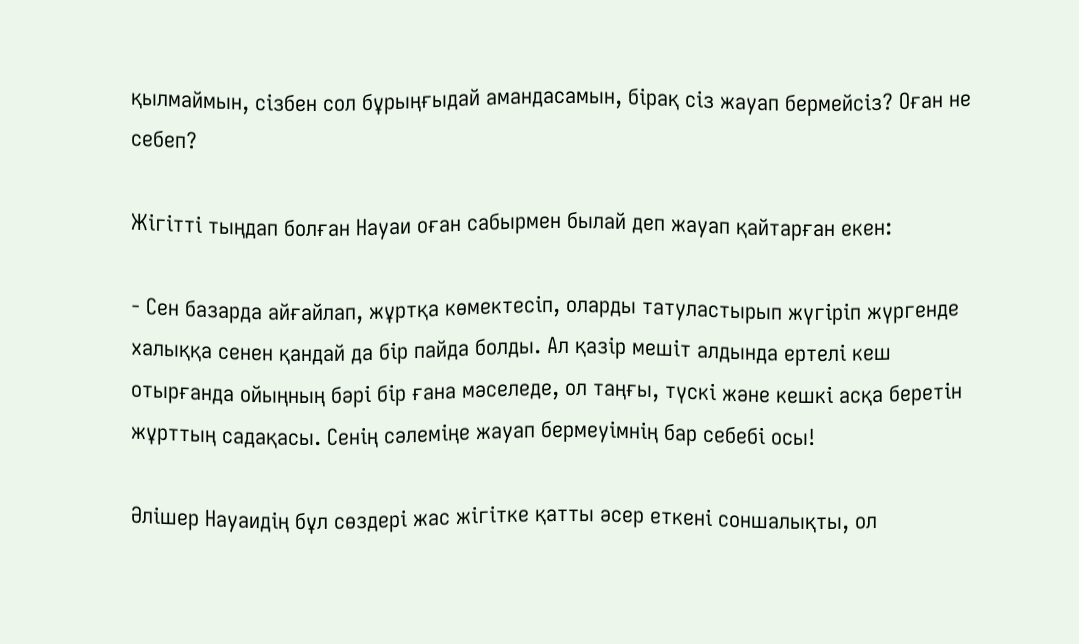қылмаймын, сізбен сол бұрыңғыдай амандасамын, бірақ сіз жауап бермейсіз? Оған не себеп?

Жігітті тыңдап болған Науаи оған сабырмен былай деп жауап қайтарған екен:

- Сен базарда айғайлап, жұртқа көмектесіп, оларды татуластырып жүгіріп жүргенде халыққа сенен қандай да бір пайда болды. Ал қазір мешіт алдында ертелі кеш отырғанда ойыңның бәрі бір ғана мәселеде, ол таңғы, түскі және кешкі асқа беретін жұрттың садақасы. Сенің сәлеміңе жауап бермеуімнің бар себебі осы!

Әлішер Науаидің бұл сөздері жас жігітке қатты әсер еткені соншалықты, ол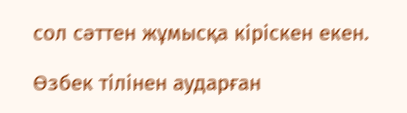сол сәттен жұмысқа кіріскен екен.

Өзбек тілінен аударған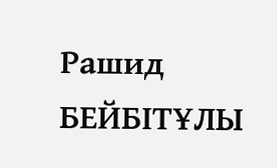Рашид БЕЙБІТҰЛЫ